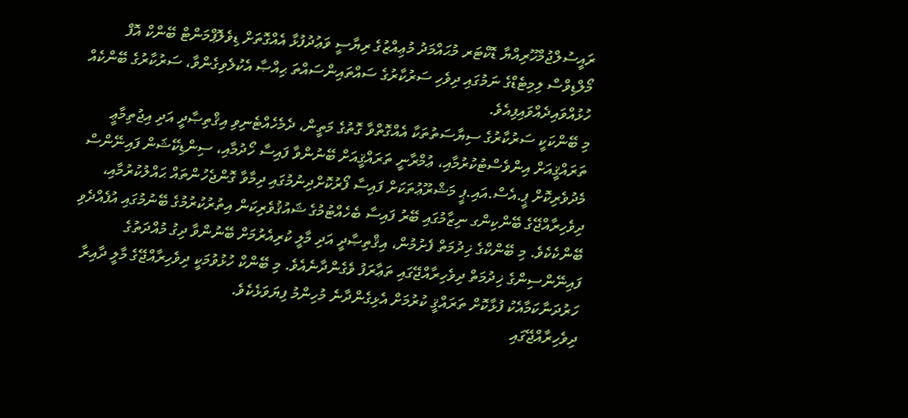ރައީސުލްޖުމްހޫރިއްޔާ ޑޮކްޓަރ މުޙައްމަދު މުޢިއްޒުގެ ރިޔާސީ ވަޢުދުފުޅާ އެއްގޮތަށް ޑިވެލޮޕްމަންޓް ބޭންކް އޮފް މޯލްޑިވްސް ލިމިޓެޑްގެ ނަމުގައި ދިވެހި ސަރުކާރުގެ ސައްތައިންސައްތަ ޙިއްޞާ އެކުލެވިގެންވާ، ސަރުކާރުގެ ބޭންކެއް ހުޅުއްވައިދެއްވައިފިއެވެ.
މި ބޭންކަކީ ސަރުކާރުގެ ސިޔާސަތުތަކާ އެއްގޮތްވާ ގޮތުގެ މަތީން، ދެމެހެއްޓެނިވި އިޤްތިޞާދީ އަދި އިޖުތިމާޢީ ތަރައްޤީއަށް އިންވެސްޓުކުރުމާއި، ޢުމްރާނީ ތަރައްޤީއަށް ބޭނުންވާ ފައިސާ ހޯދުމާއި، ސިންޑިކޭޝަން ފައިނޭންސް މެދުވެރިކޮށް ޕީ.އެސް.އައި.ޕީ މަޝްރޫޢުތަކަށް ފައިސާ ފޯރުކޮށްދިނުމުގައި ދިމާވާ ގޮންޖެހުންތައް ޙައްލުކުރުމާއި، ދިވެހިރާއްޖޭގެ ބޭންކިންގ ނިޒާމުގައި ބޭރު ފައިސާ ބެހެއްޓުމުގެ ޝައުޤުވެރިކަން އިތުރުކުރުމުގެ ބޭނުމުގައި އުފެއްދެވި ބޭންކެކެވެ. މި ބޭންކްގެ ޚިދުމަތް ފެށުމުން، އިޤްތިޞާދީ އަދި މާލީ ކުރިއެރުމަށް ބޭނުންވާ ދިގު މުއްދަތުގެ ފައިނޭންސިންގެ ޚިދުމަތް ދިވެހިރާއްޖޭގައި ތަޢާރަފު ވެގެންދާނެއެވެ. މި ބޭންކް ހުޅުވުމަކީ ދިވެހިރާއްޖޭގެ މާލީ ދާއިރާ ހަރުދަނާކަމާއެކު ފުޅާކޮށް ތަރައްޤީ ކުރުމަށް އެޅިގެންދާނެ މުހިންމު ފިޔަވަޅެކެވެ.
ދިވެހިރާއްޖޭގައި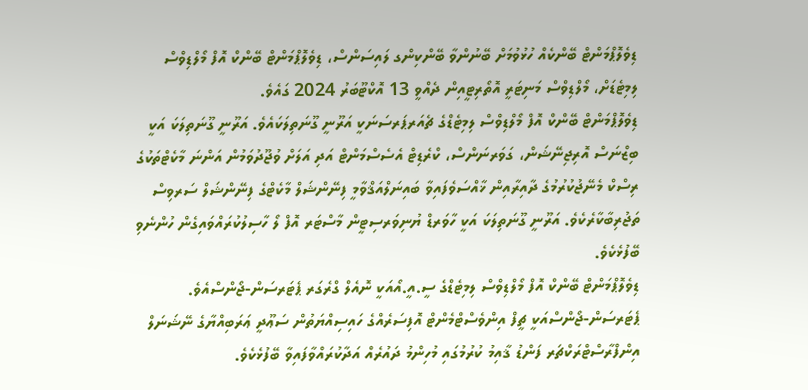ޑިވެލޮޕްމަންޓް ބޭންކެއް ހުޅުވުމަށް ބޭނުންވާ ބޭންކިންގ ލައިސަންސް، ޑިވެލޮޕްމަންޓް ބޭންކް އޮފް މޯލްޑިވްސް ލިމިޓެޑަށް، މޯލްޑިވްސް މަނިޓަރީ އޮތޯރިޓީއިން ދެއްވީ 13 އޮކްޓޫބަރު 2024 ގައެވެ.
ޑިވެލޮޕްމަންޓް ބޭންކް އޮފް މޯލްޑިވްސް ލިމިޓެޑްގެ ޗެއަރޕަރސަނަކީ އަރޫނީ ގޫނަތިލަކައެވެ. އަރޫނީ ގޫނަތިލަކަ އަކީ ބިޒްނަސް އޮރިޖިނޭޝަން، ގަވަރނަންސް، ކްރެޑިޓް އެސެސްމަންޓް އަދި އަލަށް ވުޖޫދުވަމުން އަންނަ މާކެޓްތަކުގެ ރިސްކް މެނޭޖުކުރުމުގެ ދާއިރާއިން ޚާއްސަވެފައިވާ ބައިނަލްއަޤްވާމީ ފިނޭންޝަލް މާކެޓްގެ ފިނޭންޝަލް ސަރވިސް ތަޖުރިބާކާރެކެވެ. އަރޫނީ ގޫނަތިލަކަ އަކީ ހާވަރޑް ޔުނިވަރސިޓީން މާސްޓަރ އޮފް ލޯ ހާސިލުކުރައްވައިގެން ހުންނެވި ބޭފުޅެކެވެ.
ޑިވެލޮޕްމަންޓް ބޭންކް އޮފް މޯލްޑިވްސް ލިމިޓެޑްގެ ސީ.އީ.އޯއަކީ ނޮއެލް ގްރެގަރ ޕެޓަރސަން-ޖޯންސްއެވެ. ޕެޓަރސަން-ޖޯންސްއަކީ ޗީފް އިންވެސްޓްމެންޓް އޮފިސަރެއްގެ ހައިސިއްޔަތުން ސަޢޫދީ ޢަރަބިއްޔާގެ ނޭޝަނަލް އިންފްރާސްޓްރަކްޗަރ ފަންޑު ޤާއިމު ކުރުމުގައި މުހިންމު ދައުރެއް އަދާކުރައްވާފައިވާ ބޭފުޅެކެވެ.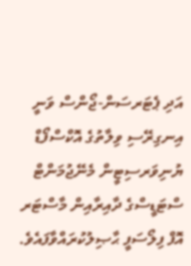އަދި ޕެޓަރސަން-ޖޯންސް ވަނީ އިނގިރޭސި ވިލާތުގެ އޮކްސްފޯޑް ޔުނިވަރސިޓީން މެނޭޖުމަންޓް ސްޓަޑީސްގެ ދާއިރާއިން މާސްޓަރ އޮފް ފިލޯސަފީ ޙާޞިލުކުރައްވާފައެވެ.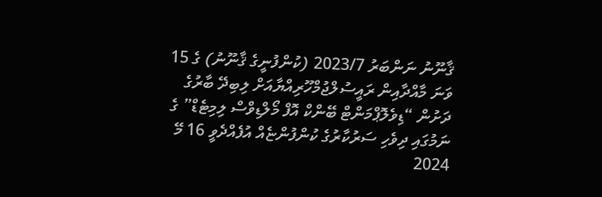ޤާނޫނު ނަންބަރު 2023/7 (ކުންފުނީގެ ޤާނޫނު) ގެ 15 ވަނަ މާއްދާއިން ރައީސުލްޖުމްހޫރިއްޔާއަށް ލިބިދޭ ބާރުގެ ދަށުން “ޑިވެލޮޕްމަންޓް ބޭންކް އޮފް މޯލްޑިވްސް ލިމިޓެޑް” ގެ ނަމުގައި ދިވެހި ސަރުކާރުގެ ކުންފުންޏެއް އުފެއްދެވީ 16 މޭ 2024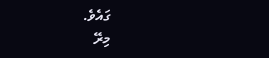ގައެވެ.
މިރޭ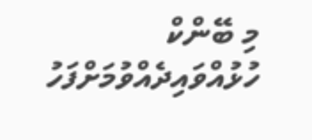މި ބޭންކް ހުޅުއްވައިދެއްވުމަށްފަހު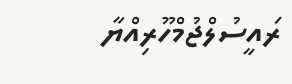ރައީސުލްޖުމްހޫރިއްޔާ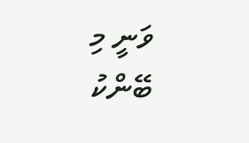ވަނީ މި ބޭންކު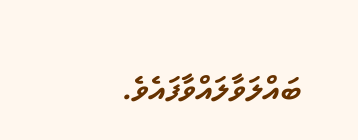ބައްލަވާލައްވާފައެވެ.